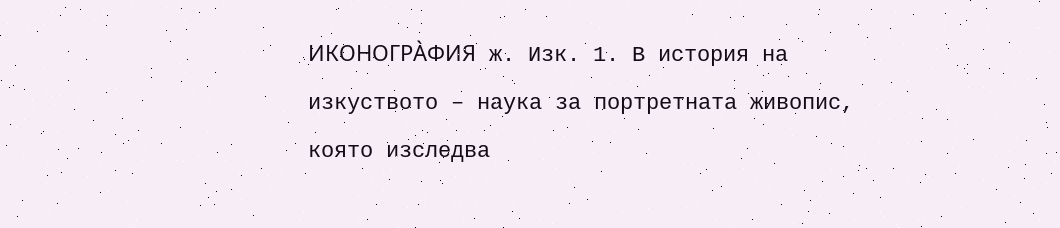ИКОНОГРА̀ФИЯ ж. Изк. 1. В история на изкуството – наука за портретната живопис, която изследва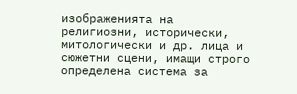изображенията на религиозни, исторически, митологически и др. лица и сюжетни сцени, имащи строго определена система за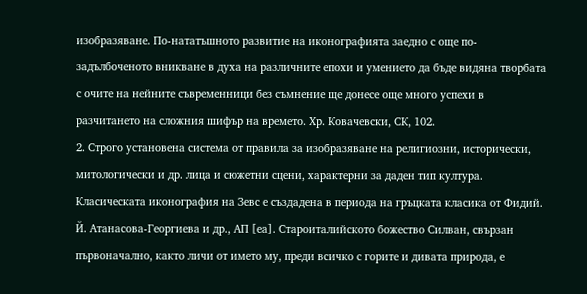изобразяване. По-нататъшното развитие на иконографията заедно с още по-задълбоченото вникване в духа на различните епохи и умението да бъде видяна творбата с очите на нейните съвременници без съмнение ще донесе още много успехи в разчитането на сложния шифър на времето. Хр. Ковачевски, СК, 102.
2. Строго установена система от правила за изобразяване на религиозни, исторически, митологически и др. лица и сюжетни сцени, характерни за даден тип култура. Класическата иконография на Зевс е създадена в периода на гръцката класика от Фидий. Й. Атанасова-Георгиева и др., АП [еа]. Староиталийското божество Силван, свързан първоначално, както личи от името му, преди всичко с горите и дивата природа, е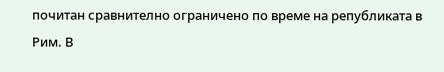почитан сравнително ограничено по време на републиката в Рим. В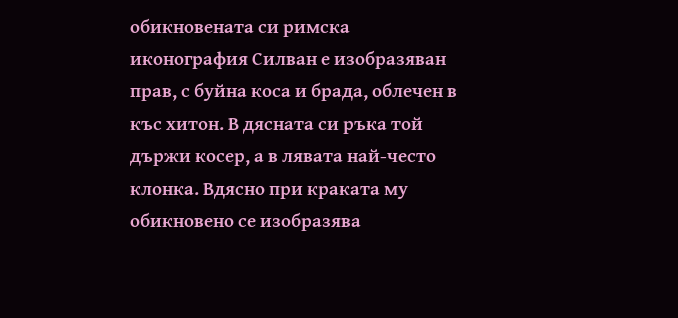обикновената си римска иконография Силван е изобразяван прав, с буйна коса и брада, облечен в къс хитон. В дясната си ръка той държи косер, а в лявата най-често клонка. Вдясно при краката му обикновено се изобразява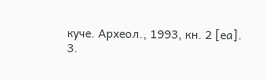куче. Археол., 1993, кн. 2 [еа].
3.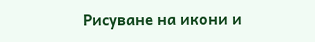Рисуване на икони и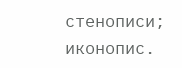стенописи; иконопис.